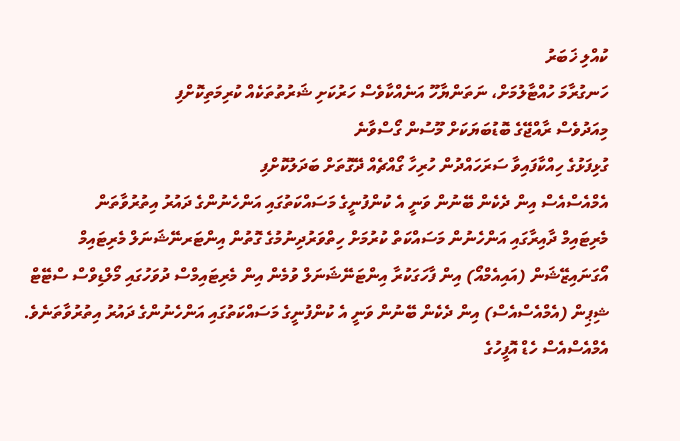ކުއްލި ޚަބަރު
ހަނގުރާމަ ހުއްޓާލުމަށް، ނަތަންޔާހޫ އަނެއްކާވެސް ހަރުކަށި ޝަރުތުތަކެއް ކުރިމަތިކޮށްފި
މިއަދުވެސް ރާއްޖޭގެ ބޮޑުބަޔަކަށް މޫސުން ގޯސްވާނެ
ގުޅިފަޅުގެ ހިއްކާފައިވާ ސަރަހައްދުން ހުރިހާ ގޯއްޗެއް ދޭގޮތަށް ބަދަލުކޮށްފި
އެމްއެސްއެސް އިން ދެކެން ބޭނުން ވަނީ އެ ކުންފުނީގެ މަސައްކަތުގައި އަންހެނުންގެ ދައުރު އިތުރުވާތަން
މެރިޓައިމް ދާއިރާގައި އަންހެނުން މަސައްކަތް ކުރުމަށް ހިތްވަރުދިނުމުގެ ގޮތުން އިންޓަރނޭޝަނަލް މެރިޓައިމް އޯގަނައިޒޭޝަން (އައިއެމްއޯ) އިން ފާހަގަކުރާ އިންޓަނޭޝަނަލް ވުމެން އިން މެރިޓައިމްސް ދުވަހުގައި މޯލްޑިވްސް ސްޓޭޓް ޝިޕިން (އެމްއެސްއެސް) އިން ދެކެން ބޭނުން ވަނީ އެ ކުންފުނީގެ މަސައްކަތުގައި އަންހެނުންގެ ދައުރު އިތުރުވާތަނެވެ.
އެމްއެސްއެސް ހެޑް އޮފީހުގެ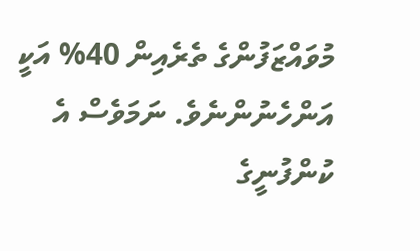މުވައްޒަފުންގެ ތެރެއިން 40% އަކީ އަންހެނުންނެވެ. ނަމަވެސް އެ ކުންފުނީގެ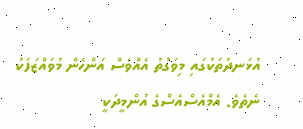އުޅަނދުތަކުގައި މިވަގުތު އެއްވެސް އަންހެން މުވައްޒަފަކު ނެތެވެ. އެމްއެސްއެސްގެ އުންމީދަކީ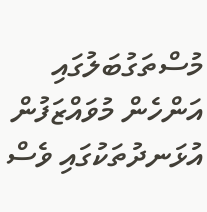މުސްތަގުބަލުގައި އަންހެން މުވައްޒަފުން އުޅަނދުތަކުގައި ވެސް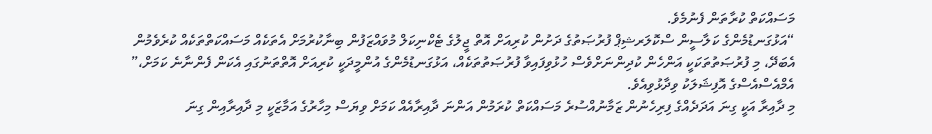މަސައްކަތް ކުރާތަން ފެނުމެވެ.
“އަޅުގަނޑުމެންގެ ކަލާސީން ސްކޮލަރޝިޕް ފުރުޞަތުގެ ދަށުން ކުރިއަށް އޮތް ޖީލުގެ ޓެކްނިކަލް މުވައްޒަފުން ބިނާކުރުމަށް އެތަކެއް މަސައްކަތްތަކެއް ކުރެވެމުން އެބަދޭ، މި ފުރުޞަތުތަކަކީ އަންހެން ކުދިންނަށްވެސް ހުޅުވިފައިވާ ފުރުޞަތުތަކެއް، އަޅުގަނޑުމެންގެ އުންމީދަކީ ކުރިއަށް އޮތްތަނުގައި އެކަން ފެންނާނެ ކަމަށް،” އެމްއެސްއެސްގެ އޮފިޝަލަކު ވިދާޅުވިއެވެ.
މި ދާއިރާ އަކީ ގިނަ އަދަދެއްގެ ފިރިހެނުން ޒަމާނުއްސުރެ މަސައްކަތް ކުރަމުން އަންނަ ދާއިރާއެއް ކަމަށް ވިޔަސް މިހާރުގެ އަމާޒަކީ މި ދާއިރާއިން ގިނަ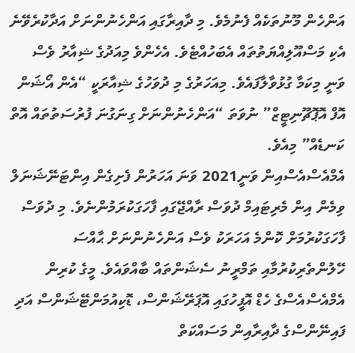އަންހެން މޫނުތަކެއް ފެނުމެވެ. މި ދާއިރާގައި އަންހެނުންނަށް އަދާކުރެވޭނެ އެކި މަސްއޫލިއްޔަތުތައް އެބަހުއްޓެވެ. އެހެންވެ މިއަދުގެ ޝިއާރު ވެސް ވަނީ މިކަމާ ގުޅުވާލާފައެވެ. މިއަހަރުގެ މި ދުވަހުގެ ޝިއާރަކީ “އެން އޯޝަން އޮފް އޮޕޮޗޫނިޓީޒް” ނުވަތަ “އަންހެނުންނަށް ގިނަގުނަ ފުރުސަތުތައް އޮތް ކަނޑެއް” މިއެވެ.
އެމްއެސްއެސްއިން ވަނީ2021 ވަނަ އަހަރުން ފެށިގެން އިންޓަނޭޝަނަލް ވިމެން އިން މެރިޓައިމް ދުވަސް ރާއްޖޭގައި ފާހަގަކުރަމުންނެވެ. މި ދުވަސް ފާހަގަކުރުމަށް ކޮންމެ އަހަރަކު ވެސް އަންހެނުންނަށް ޙާއްސަ ހޭލުންތެރިކުރުމާއި ތަމްރީނު ސެޝަންތައް ބާއްވައެވެ. މީގެ ކުރިން އެމްއެސްއެސްގެ ހެޑް އޮފީހުގައި އޮޕަރޭޝަންސް، ޑޮކިއުމަންޓޭޝަންސް އަދި ފައިނޭންސްގެ ދާއިރާއިން މަސައްކަތް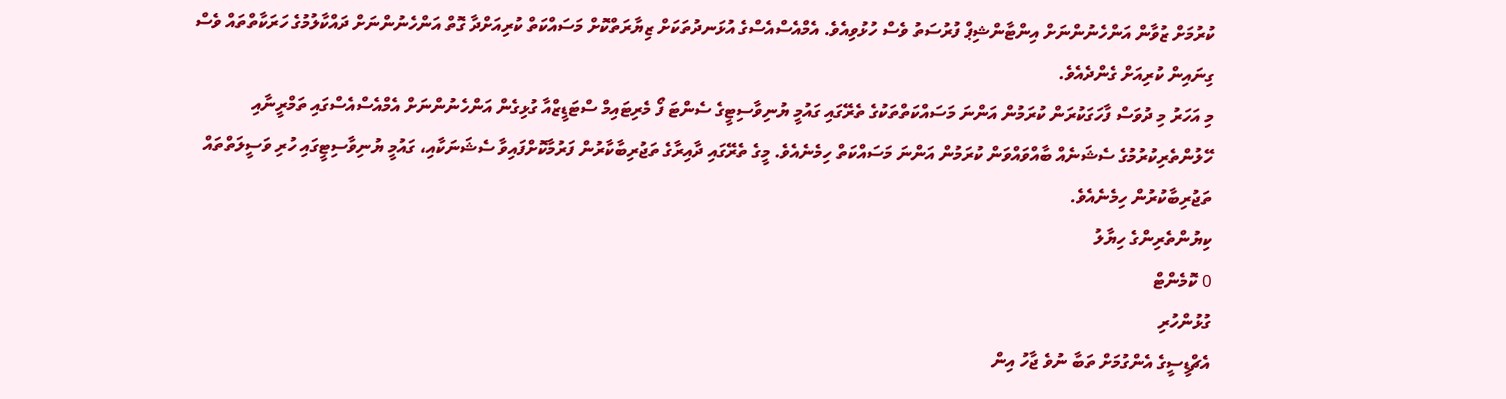ކުރުމަށް ޒުވާން އަންހެނުންނަށް އިންޓާންޝިޕް ފުރުސަތު ވެސް ހުޅުވިއެވެ. އެމްއެސްއެސްގެ އުޅަނދުތަކަށް ޒިޔާރަތްކޮށް މަސައްކަތް ކުރިއަށްދާ ގޮތް އަންހެނުންނަށް ދައްކާލުމުގެ ހަރަކާތްތައް ވެސް ގިނައިން ކުރިއަށް ގެންދެއެވެ.
މި އަހަރު މި ދުވަސް ފާހަގަކުރަން ކުރަމުން އަންނަ މަސައްކަތްތަކުގެ ތެރޭގައި ގައުމީ ޔުނިވާސިޓީގެ ސެންޓަ ފޯ މެރިޓައިމް ސްޓަޑީޒްއާ ގުޅިގެން އަންހެނުންނަށް އެމްއެސްއެސްގައި ތަމްރީނާއި ހޭލުންތެރިކުރުމުގެ ސެޝަނެއް ބާއްވައްވަން ކުރަމުން އަންނަ މަސައްކަތް ހިމެނެއެވެ. މީގެ ތެރޭގައި ދާއިރާގެ ތަޖުރިބާކާރުން ފަރުމާކޮށްފައިވާ ސެޝަނަކާއި، ގައުމީ ޔުނިވާސިޓީގައި ހުރި ވަސީލަތްތައް ތަޖުރިބާކުރުން ހިމެނެއެވެ.
ކިޔުންތެރިންގެ ހިޔާލު
0 ކޮމެންޓް
ގުޅުންހުރި
އެޗްޑީސީގެ އެންގުމަށް ތަބާ ނުވެ ޖާހު އިން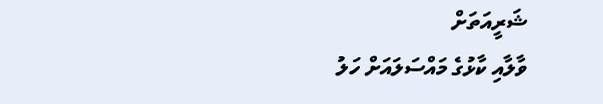ޝަރީއަތަށް
ވާލާއި ކާޅުގެ މައްސަލައަށް ހަލު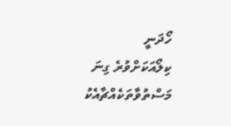ހޯދަނީ
ކިލޯއަކަށްވުރެ ގިނަ މަސްތުވާތަކެއްޗާއެކު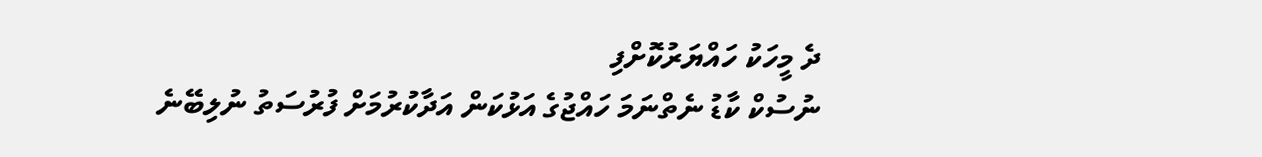ދެ މީހަކު ހައްޔަރުކޮށްފި
ނުސުކް ކާޑު ނެތްނަމަ ހައްޖުގެ އަޅުކަން އަދާކުރުމަށް ފުރުސަތު ނުލިބޭނެ